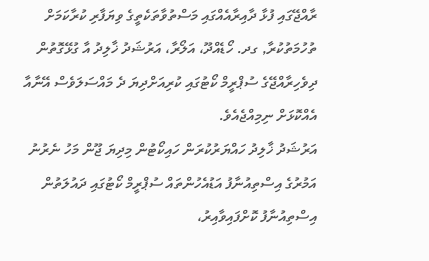ރާއްޖޭގައި ފުޅާ ދާއިރާއެއްގައި މަސްތުވާތަކެތީގެ ވިޔަފާރި ކުރާކަމަށް ތުހުމަތުކުރާ, ގދ. ހޯޑެއްދޫ، އަލޯރާ، އަރުޝަދު ޚާލިދު އާ ގުޅޭގޮތުން ދިވެހިރާއްޖޭގެ ސުޕްރީމް ކޯޓުގައި ކުރިއަށްދިޔަ ދެ މައްސަލަވެސް އޭނާއާ އެއްކޮޅަށް ނިމިއްޖެއެވެ.
އަރުޝަދު ޚާލިދު ހައްޔަރުކުރަން ހައިކޯޓުން މިދިޔަ ޖޫން މަހު ނެރުނު އަމުރުގެ އިސްތިއުނާފު އަޑުއެހުންތައް ސުޕްރީމް ކޯޓުގައި ދައުލަތުން އިސްތިއުނާފު ކޮށްފައިވާއިރު،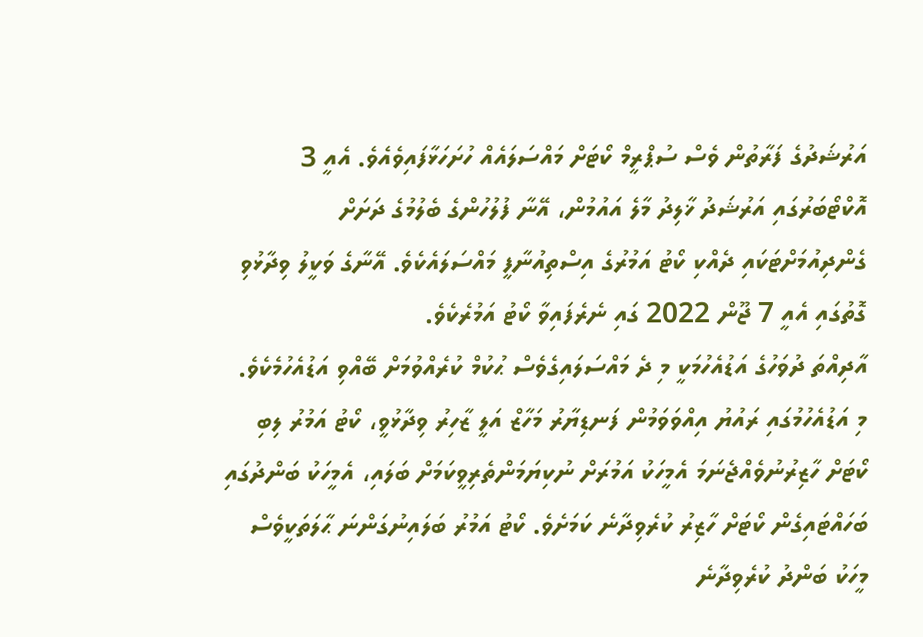އަރުޝަދުގެ ފަރާތުން ވެސް ސުޕްރީމް ކޯޓަށް މައްސަލައެއް ހުށަހަޅާފައިވެއެވެ. އެއީ 3 އޮކްޓޯބަރުގައި އަރުޝަދު ޚާލިދު މާލެ އައުމުން، އޭނާ ފުލުހުންގެ ބެލުމުގެ ދަށަށް ގެންދިއުމަށްޓަކައި ދެއްކި ކޯޓު އަމުރުގެ އިސްތިއުނާފީ މައްސަލައެކެވެ. އޭނާގެ ވަކީލު ވިދާޅުވި ގޮތުގައި އެއީ 7 ޖޫން 2022 ގައި ނެރެފައިވާ ކޯޓު އަމުރެކެވެ.
އާދިއްތަ ދުވަހުގެ އަޑުއެހުމަކީ މި ދެ މައްސަލައިގެވެސް ޙުކުމް ކުރެއްވުމަށް ބޭއްވި އަޑުއެހުމެކެވެ.
މި އަޑުއެހުމުގައި ރައުޔު އިއްވަވަމުން ފަނޑިޔާރު މަހާޒް އަލީ ޒާހިރު ވިދާޅުވީ، ކޯޓު އަމުރު ލިބި ކޯޓަށް ހާޒިރުނުވެއްޖެނަމަ އެމީހަކު އަމުރަށް ނުކިޔަމަންތެރިވީކަމަށް ބަލައި، އެމީހަކު ބަންދުގައި ބަހައްޓައިގެން ކޯޓަށް ހާޒިރު ކުރެވިދާނެ ކަމަށެވެ. ކޯޓު އަމުރު ބަލައިނުގަންނަ ޙާލަތަކީވެސް މީހަކު ބަންދު ކުރެވިދާނެ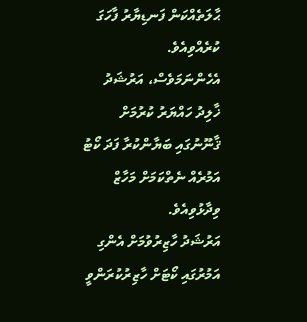ޙާލަތެއްކަން ފަނޑިޔާރު ފާހަގަ ކުރެއްވިއެވެ.
އެހެންނަމަވެސް، އަރުޝަދު ޚާލިދު ހައްޔަރު ކުރުމަށް ޤާނޫނުގައި ބަޔާންކުރާ ފަދަ ކޯޓު އަމުރެއް ނެތްކަމަށް މަހާޒް ވިދާޅުވިއެވެ.
އަރުޝަދު ހާޒިރުވުމަށް އެންގި އަމުރުގައި ކޯޓަށް ހާޒިރުކުރަންވީ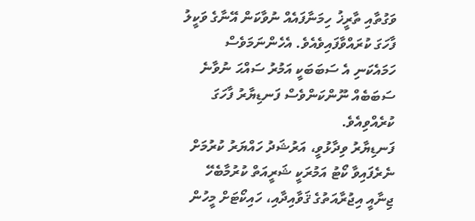ވަގުތާއި ތާރީޚު ހިމަނާފައެއް ނުވާކަން އޭނާގެ ވަކީލު ފާހަގަ ކުރައްވާފައިވެއެވެ. އެހެންނަމަވެސް ހަމައެކަނި އެ ސަބަބަކީ އަމުރު ސައްޙަ ނުވާނެ ސަބަބެއް ނޫންކަންވެސް ފަނޑިޔާރު ފާހަގަ ކުރެއްވިއެވެ.
ފަނޑިޔާރު ވިދާޅުވީ، އަރުޝަދު ހައްޔަރު ކުރުމަށް ނެރެފައިވާ ކޯޓު އަމުރަކީ ޝަރީއަތް ކުރުމާބެހޭ ޖިނާއީ އިޖުރާއަތުގެ ޤަވާއިދާއި، ހައިކޯޓަށް މީހުން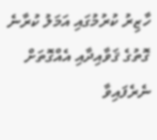ހާޒިރު ކުރުމުގައި އަމަލު ކުރާނެ ގޮތުގެ ޤަވާއިދާއި އެއްގޮތަށް ނެރެފައިވާ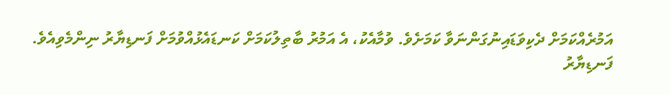އަމުރެއްކަމަށް ދެކިވަޑައިނުގަންނަވާ ކަމަށެވެ. ވުމާއެކު، އެ އަމުރު ބާތިލުކަމަށް ކަނޑައެޅުއްވުމަށް ފަނޑިޔާރު ނިންމެވިއެވެ.
ފަނޑިޔާރު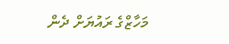މަހާޒްގެ ރައުޔަށް ދެން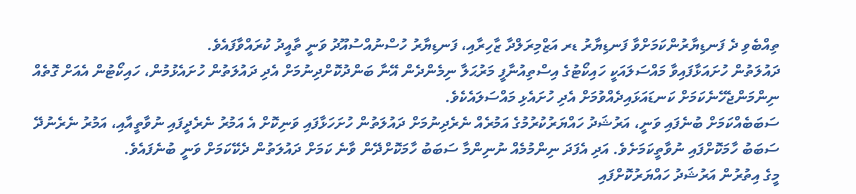ތިއްބެވި ދެ ފަނޑިޔާރުންކަމަށްވާ ފަނޑިޔާރު ޑރ އަޒްމިރަލްދާ ޒާހިރާއި، ފަނޑިޔާރު ހުސްނުއްސުއޫދު ވަނީ ތާއީދު ކުރައްވާފައެވެ.
ދައުލަތުން ހުށައަޅާފައިވާ މައްސަލައަކީ ހައިކޯޓުގެ އިސްތިއުނާފީ މަރުޙަލާ ނިމެންދެން އޭނާ ބަންދުކޮށްދިނުމަށް އެދި ދައުލަތުން ހުށައެޅުމުން، ހައިކޯޓުން އެއަށް ގޮތެއް ނިންމަންޖެހޭނެކަމަށް ކަނޑައަޅައިދެއްވުމަށް އެދި ހުށައެޅި މައްސަލައެކެވެ.
ސަބަބެއްކަމަށް ބުނެފައި ވަނީ، އަރުޝަދު ހައްޔަރުކުރުމުގެ އަމުރެއް ނެރެދިނުމަށް ދައުލަތުން ހުށަހަޅާފައި ވަނިކޮށް އެ އަމުރު ނެރެދީފައި ނުވާތީއާއި، އަމުރު ނެރެނުދޭ ސަބަބު ހާމަކޮށްފައި ނުވާތީކަމަށެވެ. އަދި އެފަދަ ނިންމުމެއް ނުނިންމާ ސަބަބު ހާމަކޮށްދޭން ވާނެ ކަމަށް ދައުލަތުން ދެކޭކަމަށް ވަނީ ބުނެފައެވެ.
މީގެ އިތުރުން އަރުޝަދު ހައްޔަރުކޮށްފައި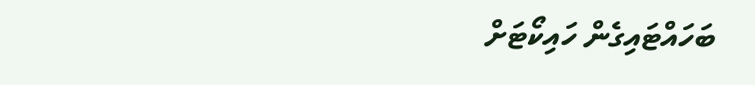ބަހައްޓައިގެން ހައިކޯޓަށް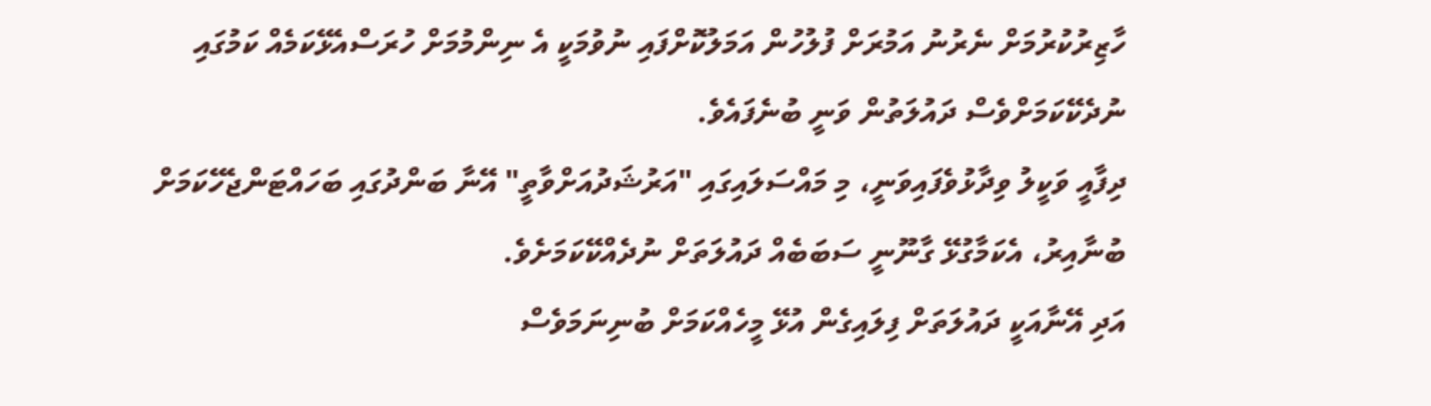ހާޒިރުކުރުމަށް ނެރުނު އަމުރަށް ފުލުހުން އަމަލުކޮށްފައި ނުވުމަކީ އެ ނިންމުމަށް ހުރަސްއެޅޭކަމެއް ކަމުގައި ނުދެކޭކަމަށްވެސް ދައުލަތުން ވަނީ ބުނެފައެވެ.
ދިފާއީ ވަކީލު ވިދާޅުވެފައިވަނީ، މި މައްސަލައިގައި "އަރުޝަދުއަށްވާތީ" އޭނާ ބަންދުގައި ބަހައްޓަންޖެހޭކަމަށް ބުނާއިރު، އެކަމާގުޅޭ ގާނޫނީ ސަބަބެއް ދައުލަތަށް ނުދެއްކޭކަމަށެވެ.
އަދި އޭނާއަކީ ދައުލަތަށް ފިލައިގެން އުޅޭ މީހެއްކަމަށް ބުނިނަމަވެސް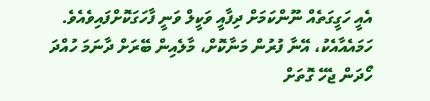އެއީ ހަގީގަތެއް ނޫންކަމަށް ދިފާއީ ވަކީލް ވަނީ ފާހަގަކޮށްފައިވެއެވެ. ހަމައެއާއެކު، އޭނާ ފުރުން މަނާކޮށް، މާލެއިން ބޭރަށް ދާނަމަ ހުއްދަ ހޯދަން ޖެހޭ ގޮތަށް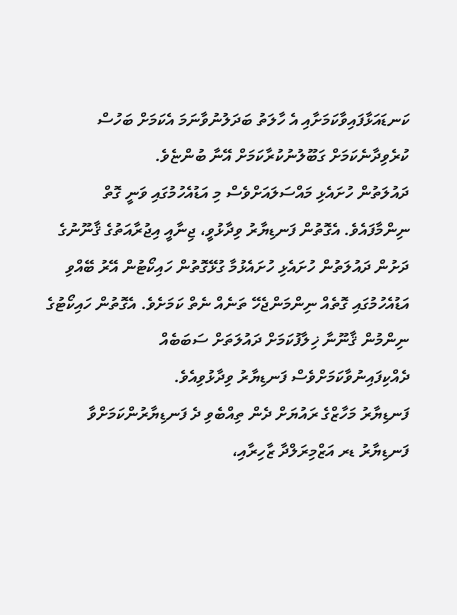ކަނޑައަޅާފައިވާކަމަށާއި އެ ހާލަތު ބަދަލުނުވާނަމަ އެކަމަށް ބަހުސް ކުރެވިދާނެކަމަށް ގަބޫލުނުކުރާކަމަށް އޭނާ ބުންޏެވެ.
ދައުލަތުން ހުށައެޅި މައްސަލައަށްވެސް މި އަޑުއެހުމުގައި ވަނީ ގޮތް ނިންމާފައެވެ. އެގޮތުން ފަނޑިޔާރު ވިދާޅުވީ، ޖިނާއީ އިޖުރާއަތުގެ ޤާނޫނުގެ ދަށުން ދައުލަތުން ހުށައެޅި ހުށައެޅުމާ ގުޅޭގޮތުން ހައިކޯޓުން އޭރު ބޭއްވި އަޑުއެހުމުގައި ގޮތެއް ނިންމަންޖެހޭ ތަނެއް ނެތް ކަމަށެވެ. އެގޮތުން ހައިކޯޓުގެ ނިންމުން ޤާނޫނާ ޚިލާފުކަމަށް ދައުލަތަށް ސަބަބެއް ދެއްކިފައިނުވާކަމަށްވެސް ފަނޑިޔާރު ވިދާޅުވިއެވެ.
ފަނޑިޔާރު މަހާޒްގެ ރައުޔަށް ދެން ތިއްބެވި ދެ ފަނޑިޔާރުންކަމަށްވާ ފަނޑިޔާރު ޑރ އަޒްމިރަލްދާ ޒާހިރާއި،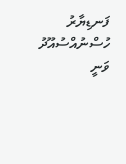ފަނޑިޔާރު ހުސްނުއްސުއޫދު ވަނީ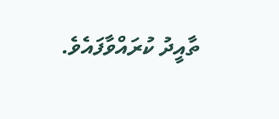ތާއީދު ކުރައްވާފައެވެ.